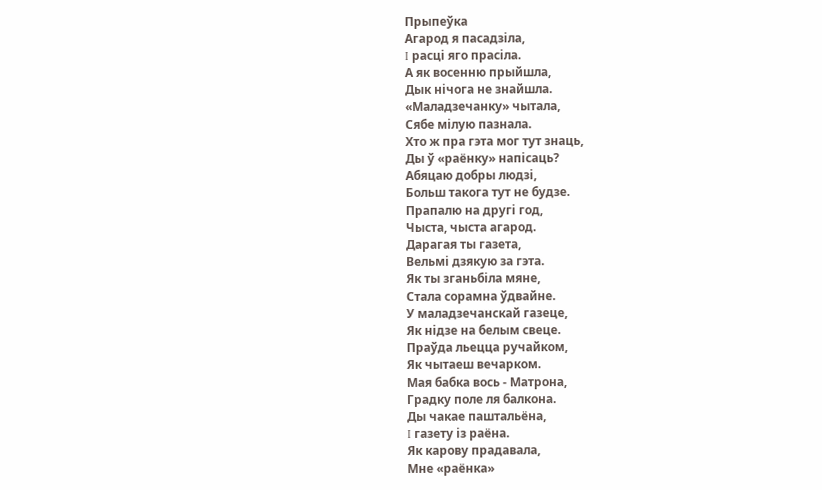Прыпеўка
Агарод я пасадзiла,
I расцi яго прасiла.
А як восенню прыйшла,
Дык нiчога не знайшла.
«Маладзечанку» чытала,
Сябе мiлую пазнала.
Хто ж пра гэта мог тут знаць,
Ды ў «раёнку» напiсаць?
Абяцаю добры людзi,
Больш такога тут не будзе.
Прапалю на другi год,
Чыста, чыста агарод.
Дарагая ты газета,
Вельмi дзякую за гэта.
Як ты зганьбiла мяне,
Стала сорамна ўдвайне.
У маладзечанскай газеце,
Як нiдзе на белым свеце.
Праўда льецца ручайком,
Як чытаеш вечарком.
Мая бабка вось - Матрона,
Градку поле ля балкона.
Ды чакае паштальёна,
I газету iз раёна.
Як карову прадавала,
Мне «раёнка»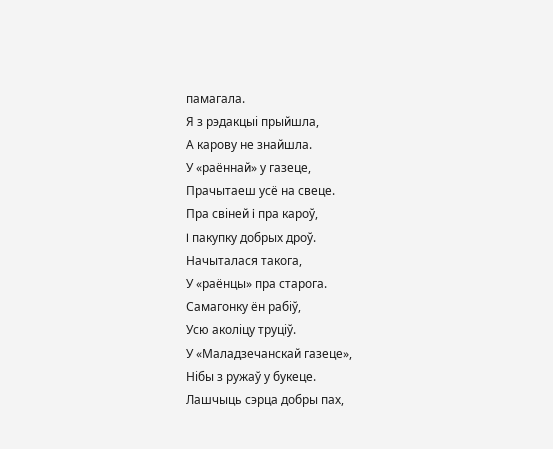памагала.
Я з рэдакцыi прыйшла,
А карову не знайшла.
У «раённай» у газеце,
Прачытаеш усё на свеце.
Пра свiней i пра кароў,
I пакупку добрых дроў.
Начыталася такога,
У «раёнцы» пра старога.
Самагонку ён рабiў,
Усю аколiцу труцiў.
У «Маладзечанскай газеце»,
Нiбы з ружаў у букеце.
Лашчыць сэрца добры пах,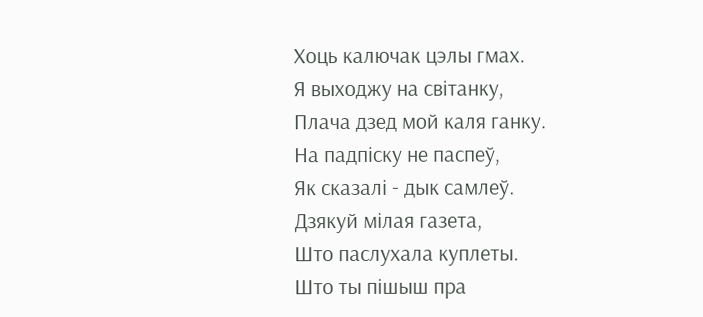Хоць калючак цэлы гмах.
Я выходжу на свiтанку,
Плача дзед мой каля ганку.
На падпiску не паспеў,
Як сказалi - дык самлеў.
Дзякуй мiлая газета,
Што паслухала куплеты.
Што ты пiшыш пра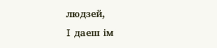людзей,
I даеш iм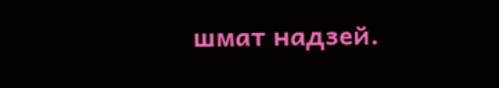шмат надзей.